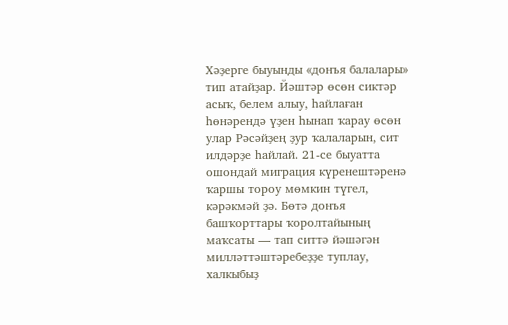Хәҙерге быуынды «донъя балалары» тип атайҙар. Йәштәр өсөн сиктәр асыҡ, белем алыу, һайлаған һөнәрендә үҙен һынап ҡарау өсөн улар Рәсәйҙең ҙур ҡалаларын, сит илдәрҙе һайлай. 21-се быуатта ошондай миграция күренештәренә ҡаршы тороу мөмкин түгел, кәрәкмәй ҙә. Бөтә донъя башҡорттары ҡоролтайының маҡсаты — тап ситтә йәшәгән милләттәштәребеҙҙе туплау, халкыбыҙ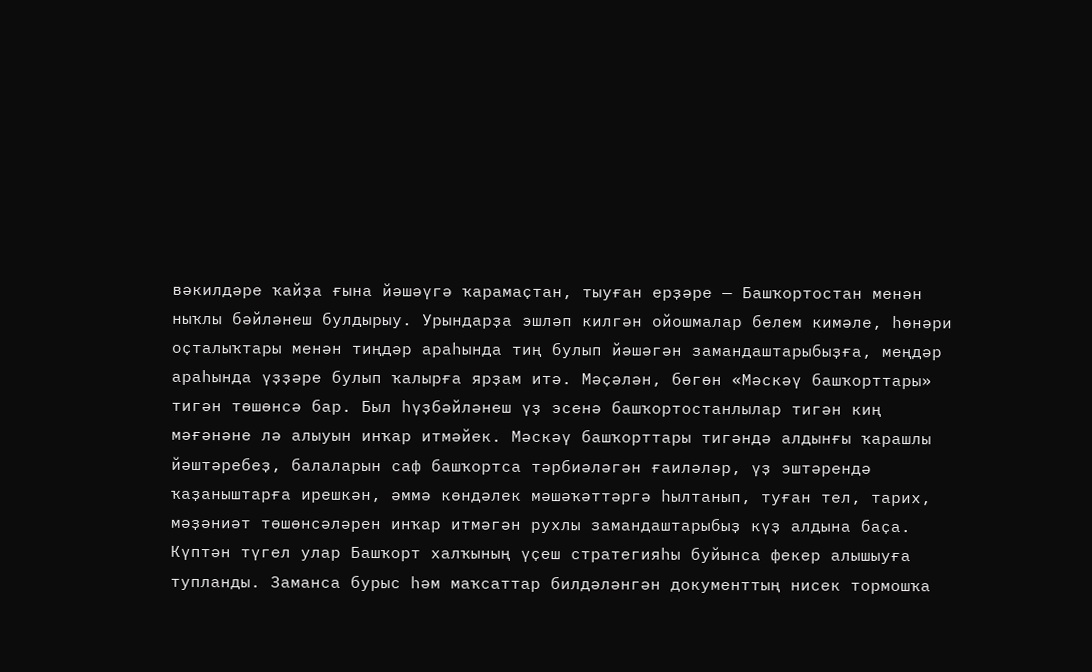вәкилдәре ҡайҙа ғына йәшәүгә ҡарамаҫтан, тыуған ерҙәре — Башҡортостан менән ныҡлы бәйләнеш булдырыу. Урындарҙа эшләп килгән ойошмалар белем кимәле, һөнәри оҫталыҡтары менән тиңдәр араһында тиң булып йәшәгән замандаштарыбыҙға, меңдәр араһында үҙҙәре булып ҡалырға ярҙам итә. Мәҫәлән, бөгөн «Мәскәү башҡорттары» тигән төшөнсә бар. Был һүҙбәйләнеш үҙ эсенә башҡортостанлылар тигән киң мәғәнәне лә алыуын инҡар итмәйек. Мәскәү башҡорттары тигәндә алдынғы ҡарашлы йәштәребеҙ, балаларын саф башҡортса тәрбиәләгән ғаиләләр, үҙ эштәрендә ҡаҙаныштарға ирешкән, әммә көндәлек мәшәҡәттәргә һылтанып, туған тел, тарих, мәҙәниәт төшөнсәләрен инҡар итмәгән рухлы замандаштарыбыҙ күҙ алдына баҫа. Күптән түгел улар Башҡорт халҡының үҫеш стратегияһы буйынса фекер алышыуға тупланды. Заманса бурыс һәм маҡсаттар билдәләнгән документтың нисек тормошҡа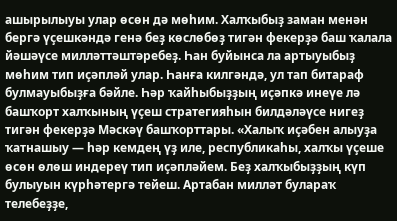ашырылыуы улар өсөн дә мөһим. Халҡыбыҙ заман менән бергә үҫешкәндә генә беҙ көслөбөҙ тигән фекерҙә баш ҡалала йәшәүсе милләттәштәребеҙ. Һан буйынса ла артыуыбыҙ мөһим тип иҫәпләй улар. Һанға килгәндә, ул тап битараф булмауыбыҙға бәйле. Һәр ҡайһыбыҙҙың иҫәпкә инеүе лә башҡорт халҡының үҫеш стратегияһын билдәләүсе нигеҙ тигән фекерҙә Мәскәү башҡорттары. «Халыҡ иҫәбен алыуҙа ҡатнашыу — һәр кемдең үҙ иле, республикаһы, халҡы үҫеше өсөн өлөш индереү тип иҫәпләйем. Беҙ халҡыбыҙҙың күп булыуын күрһәтергә тейеш. Артабан милләт булараҡ телебеҙҙе,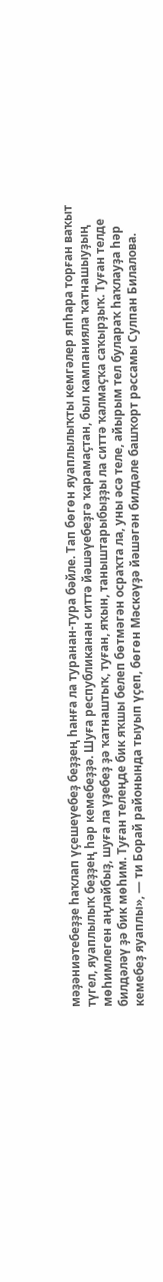мәҙәниәтебеҙҙе һаҡлап үҫешеүебеҙ беҙҙең һанға ла туранан-тура бәйле. Тап бөгөн яуаплылыҡты кемгәлер япһара торған ваҡыт түгел, яуаплылыҡ беҙҙең һәр кемебеҙҙә. Шуға республиканан ситтә йәшәүебеҙгә ҡарамаҫтан, был кампанияла ҡатнашыуҙың мөһимлеген аңлайбыҙ, шуға ла үҙебеҙ ҙә ҡатнаштыҡ, туған, яҡын, таныштарыбыҙҙы ла ситтә ҡалмаҫҡа саҡырҙыҡ. Туған телде билдәләү ҙә бик мөһим. Туған телеңде бик яҡшы белеп бөтмәгән осраҡта ла, уны әсә теле, айырым тел булараҡ һаҡлауҙа һәр кемебеҙ яуаплы», — ти Борай районында тыуып үҫеп, бөгөн Мәскәүҙә йәшәгән билдәле башҡорт рәссамы Сулпан Билалова.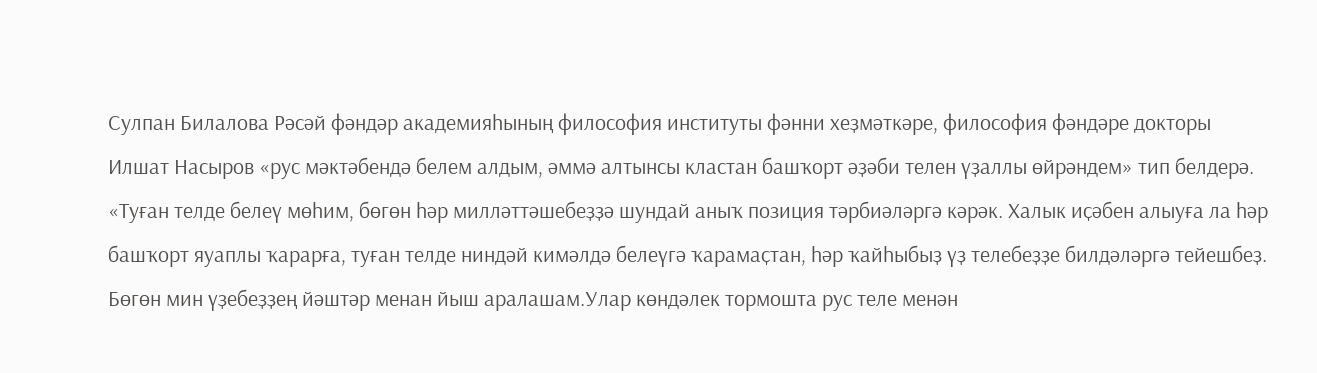Сулпан Билалова Рәсәй фәндәр академияһының философия институты фәнни хеҙмәткәре, философия фәндәре докторы Илшат Насыров «рус мәктәбендә белем алдым, әммә алтынсы кластан башҡорт әҙәби телен үҙаллы өйрәндем» тип белдерә. «Туған телде белеү мөһим, бөгөн һәр милләттәшебеҙҙә шундай аныҡ позиция тәрбиәләргә кәрәк. Халык иҫәбен алыуға ла һәр башҡорт яуаплы ҡарарға, туған телде ниндәй кимәлдә белеүгә ҡарамаҫтан, һәр ҡайһыбыҙ үҙ телебеҙҙе билдәләргә тейешбеҙ. Бөгөн мин үҙебеҙҙең йәштәр менан йыш аралашам.Улар көндәлек тормошта рус теле менән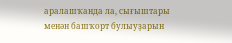аралашҡанда ла, сығыштары менән башҡорт булыуҙарын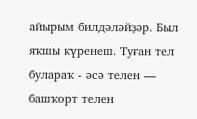айырым билдәләйҙәр. Был яҡшы күренеш. Туған тел булараҡ - әсә телен — башҡорт телен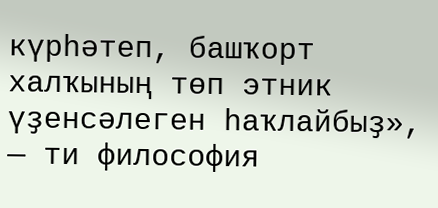күрһәтеп, башҡорт халҡының төп этник үҙенсәлеген һаҡлайбыҙ», — ти философия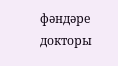фәндәре докторы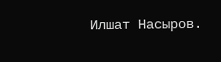Илшат Насыров.